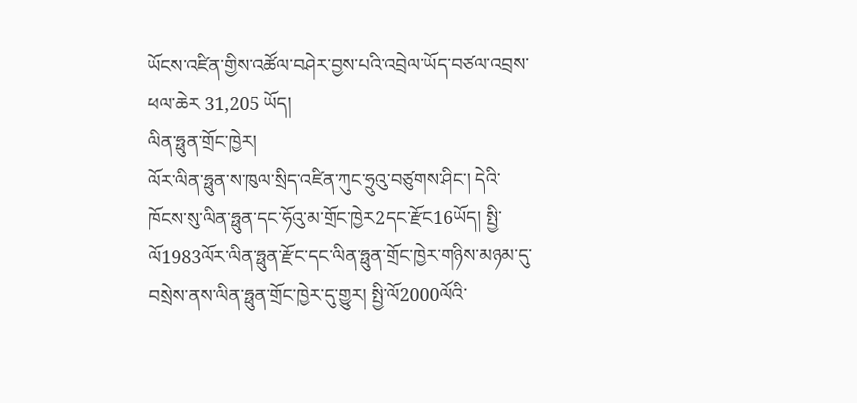ཡོངས་འཛིན་གྱིས་འཚོལ་བཤེར་བྱས་པའི་འབྲེལ་ཡོད་བཙལ་འབྲས་ཕལ་ཆེར 31,205 ཡོད།
ལིན་ཧྥུན་གྲོང་ཁྱེར།
ལོར་ལིན་ཧྥུན་ས་ཁུལ་སྲིད་འཛིན་ཀུང་ཧྲུའུ་བཙུགས་ཤིང་། དེའི་ཁོངས་སུ་ལིན་ཧྥུན་དང་ཧོའུ་མ་གྲོང་ཁྱེར2དང་རྫོང16ཡོད། སྤྱི་ལོ1983ལོར་ལིན་ཧྥུན་རྫོང་དང་ལིན་ཧྥུན་གྲོང་ཁྱེར་གཉིས་མཉམ་དུ་བསྲེས་ནས་ལིན་ཧྥུན་གྲོང་ཁྱེར་དུ་གྱུར། སྤྱི་ལོ2000ལོའི་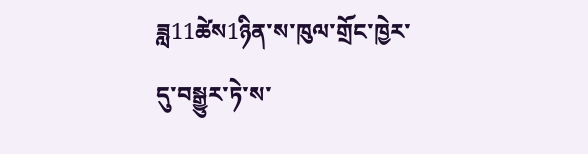ཟླ11ཚེས1ཉིན་ས་ཁུལ་གྲོང་ཁྱེར་དུ་བསྒྱུར་ཏེ་ས་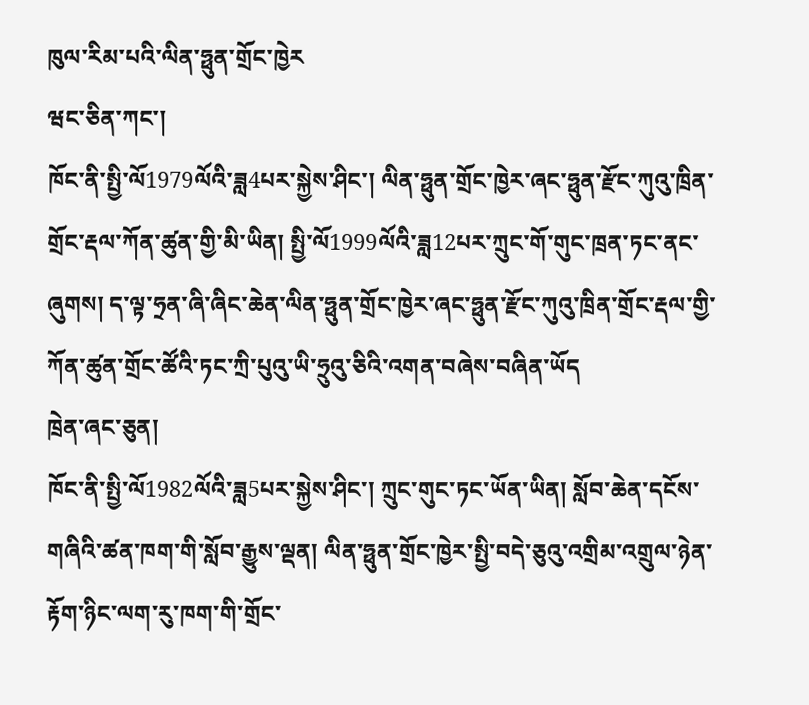ཁུལ་རིམ་པའི་ལིན་ཧྥུན་གྲོང་ཁྱེར
ཝང་ཅིན་ཀང་།
ཁོང་ནི་སྤྱི་ལོ1979ལོའི་ཟླ4པར་སྐྱེས་ཤིང་། ལིན་ཧྥུན་གྲོང་ཁྱེར་ཞང་ཧྥུན་རྫོང་ཀུའུ་ཁྲིན་གྲོང་རྡལ་ཀོན་ཚུན་གྱི་མི་ཡིན། སྤྱི་ལོ1999ལོའི་ཟླ12པར་ཀྲུང་གོ་གུང་ཁྲན་ཏང་ནང་ཞུགས། ད་ལྟ་ཧྲན་ཞི་ཞིང་ཆེན་ལིན་ཧྥུན་གྲོང་ཁྱེར་ཞང་ཧྥུན་རྫོང་ཀུའུ་ཁྲིན་གྲོང་རྡལ་གྱི་ཀོན་ཚུན་གྲོང་ཚོའི་ཏང་ཀྲི་པུའུ་ཡི་ཧྲུའུ་ཅིའི་འགན་བཞེས་བཞིན་ཡོད
ཁྲེན་ཞང་ཅུན།
ཁོང་ནི་སྤྱི་ལོ1982ལོའི་ཟླ5པར་སྐྱེས་ཤིང་། ཀྲུང་གུང་ཏང་ཡོན་ཡིན། སློབ་ཆེན་དངོས་གཞིའི་ཚན་ཁག་གི་སློབ་རྒྱུས་ལྡན། ལིན་ཧྥུན་གྲོང་ཁྱེར་སྤྱི་བདེ་ཅུའུ་འགྲིམ་འགྲུལ་ཉེན་རྟོག་ཉིང་ལག་རུ་ཁག་གི་གྲོང་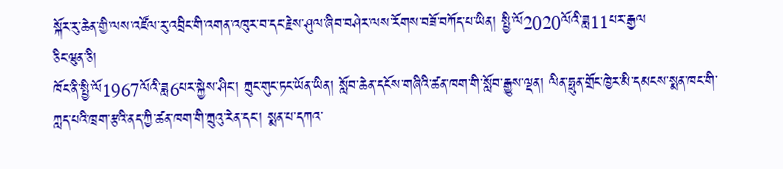སྐོར་རུ་ཆེན་གྱི་ལས་འཛོལ་རུ་འབྲིང་གི་འགན་འཁུར་བ་དང་རྗེས་ཤུལ་ཞིབ་བཤེར་ལས་རོགས་བཟོ་བཀོད་པ་ཡིན། སྤྱི་ལོ2020ལོའི་ཟླ11པར་རྒྱལ
ཅིང་ཝུན་ཅི།
ཁོང་ནི་སྤྱི་ལོ1967ལོའི་ཟླ6པར་སྐྱེས་ཤིང་། ཀྲུང་གུང་ཏང་ཡོན་ཡིན། སློབ་ཆེན་དངོས་གཞིའི་ཚན་ཁག་གི་སློབ་རྒྱུས་ལྡན། ལིན་ཧྥུན་གྲོང་ཁྱེར་མི་དམངས་སྨན་ཁང་གི་ཀླད་པའི་ཁྲག་རྩའི་ནད་ཀྱི་ཚན་ཁག་གི་ཀྲུའུ་རེན་དང་། སྨན་པ་དཀའ་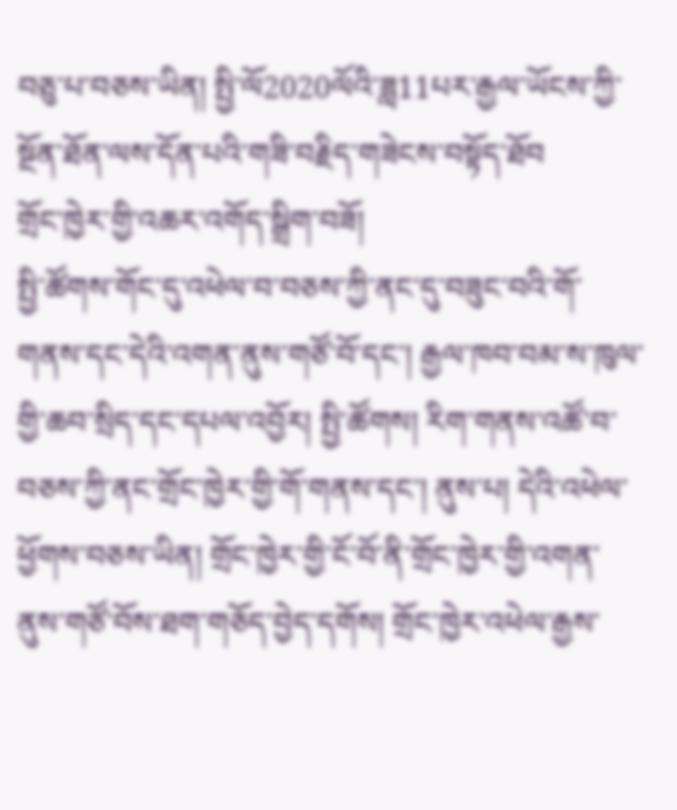བཅུ་པ་བཅས་ཡིན། སྤྱི་ལོ2020ལོའི་ཟླ11པར་རྒྱལ་ཡོངས་ཀྱི་སྔོན་ཐོན་ལས་དོན་པའི་གཟི་བརྗིད་གཟེངས་བསྟོད་ཐོབ
གྲོང་ཁྱེར་གྱི་འཆར་འགོད་སྒྲིག་བཟོ།
སྤྱི་ཚོགས་གོང་དུ་འཕེལ་བ་བཅས་ཀྱི་ནང་དུ་བཟུང་བའི་གོ་གནས་དང་དེའི་འགན་ནུས་གཙོ་བོ་དང་། རྒྱལ་ཁབ་བམ་ས་ཁུལ་གྱི་ཆབ་སྲིད་དང་དཔལ་འབྱོར། སྤྱི་ཚོགས། རིག་གནས་འཚོ་བ་བཅས་ཀྱི་ནང་གྲོང་ཁྱེར་གྱི་གོ་གནས་དང་། ནུས་པ། དེའི་འཕེལ་ཕྱོགས་བཅས་ཡིན། གྲོང་ཁྱེར་གྱི་ངོ་བོ་ནི་གྲོང་ཁྱེར་གྱི་འགན་ནུས་གཙོ་བོས་ཐག་གཅོད་བྱེད་དགོས། གྲོང་ཁྱེར་འཕེལ་རྒྱས་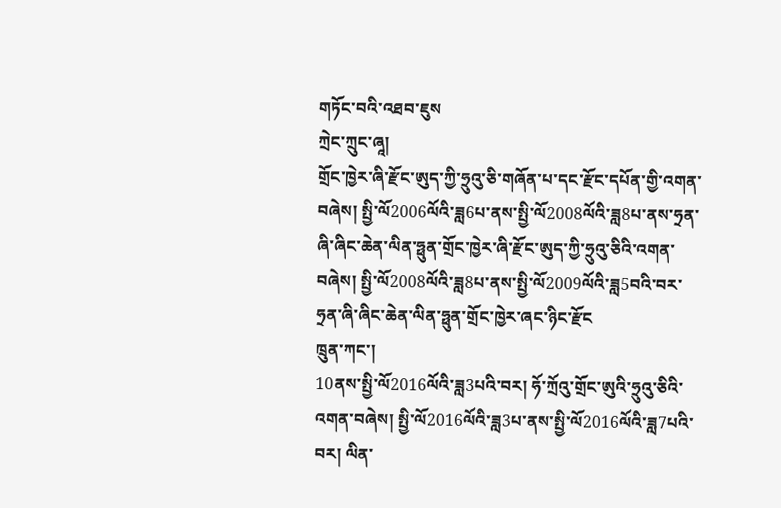གཏོང་བའི་འཐབ་ཇུས
ཀྲེང་ཀྲུང་ཞཱ།
གྲོང་ཁྱེར་ཞི་རྫོང་ཨུད་ཀྱི་ཧྲུའུ་ཅི་གཞོན་པ་དང་རྫོང་དཔོན་གྱི་འགན་བཞེས། སྤྱི་ལོ2006ལོའི་ཟླ6པ་ནས་སྤྱི་ལོ2008ལོའི་ཟླ8པ་ནས་ཧྲན་ཞི་ཞིང་ཆེན་ལིན་ཧྥུན་གྲོང་ཁྱེར་ཞི་རྫོང་ཨུད་ཀྱི་ཧྲུའུ་ཅིའི་འགན་བཞེས། སྤྱི་ལོ2008ལོའི་ཟླ8པ་ནས་སྤྱི་ལོ2009ལོའི་ཟླ5བའི་བར་ཧྲན་ཞི་ཞིང་ཆེན་ལིན་ཧྥུན་གྲོང་ཁྱེར་ཞང་ཉིང་རྫོང
ཁྲུན་ཀང་།
10ནས་སྤྱི་ལོ2016ལོའི་ཟླ3པའི་བར། ཧོ་ཀྲོའུ་གྲོང་ཨུའི་ཧྲུའུ་ཅིའི་འགན་བཞེས། སྤྱི་ལོ2016ལོའི་ཟླ3པ་ནས་སྤྱི་ལོ2016ལོའི་ཟླ7པའི་བར། ལིན་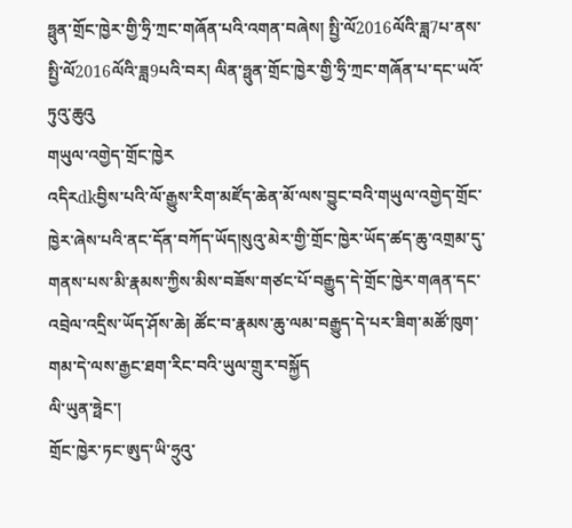ཧྥུན་གྲོང་ཁྱེར་གྱི་ཧྲི་ཀྲང་གཞོན་པའི་འགན་བཞེས། སྤྱི་ལོ2016ལོའི་ཟླ7པ་ནས་སྤྱི་ལོ2016ལོའི་ཟླ9པའི་བར། ལིན་ཧྥུན་གྲོང་ཁྱེར་གྱི་ཧྲི་ཀྲང་གཞོན་པ་དང་ཡའོ་ཏུའུ་ཆུའུ
གཡུལ་འགྱེད་གྲོང་ཁྱེར
འདིརdkབྱིས་པའི་ལོ་རྒྱུས་རིག་མཛོད་ཆེན་མོ་ལས་བྱུང་བའི་གཡུལ་འགྱེད་གྲོང་ཁྱེར་ཞེས་པའི་ནང་དོན་བཀོད་ཡོད།སུའུ་མེར་གྱི་གྲོང་ཁྱེར་ཡོད་ཚད་ཆུ་འགྲམ་དུ་གནས་པས་མི་རྣམས་ཀྱིས་མིས་བཟོས་གཙང་པོ་བརྒྱུད་དེ་གྲོང་ཁྱེར་གཞན་དང་འབྲེལ་འདྲིས་ཡོད་ཤོས་ཆེ། ཚོང་བ་རྣམས་ཆུ་ལམ་བརྒྱུད་དེ་པར་ཟིག་མཚོ་ཁུག་གམ་དེ་ལས་རྒྱང་ཐག་རིང་བའི་ཡུལ་གྲུར་བསྐྱོད
ལི་ཡུན་ཧྥེང་།
གྲོང་ཁྱེར་ཏང་ཨུད་ཡི་ཧྲུའུ་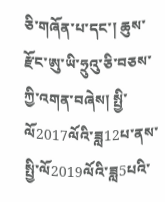ཅི་གཞོན་པ་དང་། ཆུས་རྫོང་ཨུ་ཡི་ཧྲུའུ་ཅི་བཅས་ཀྱི་འགན་བཞེས། སྤྱི་ལོ2017ལོའི་ཟླ12པ་ནས་སྤྱི་ལོ2019ལོའི་ཟླ5པའི་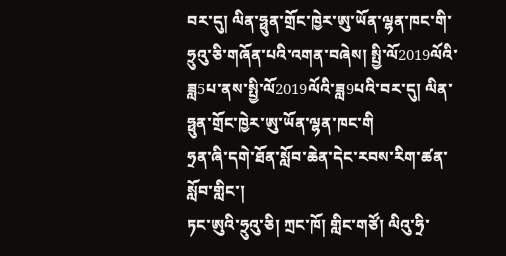བར་དུ། ལིན་ཧྥུན་གྲོང་ཁྱེར་ཨུ་ཡོན་ལྷན་ཁང་གི་ཧྲུའུ་ཅི་གཞོན་པའི་འགན་བཞེས། སྤྱི་ལོ2019ལོའི་ཟླ5པ་ནས་སྤྱི་ལོ2019ལོའི་ཟླ9པའི་བར་དུ། ལིན་ཧྥུན་གྲོང་ཁྱེར་ཨུ་ཡོན་ལྷན་ཁང་གི
ཧྲན་ཞི་དགེ་ཐོན་སློབ་ཆེན་དེང་རབས་རིག་ཚན་སློབ་གླིང་།
ཏང་ཨུའི་ཧྲུའུ་ཅི། ཀྲང་ཁོ། གླིང་གཙོ། ལིའུ་ཧྲི་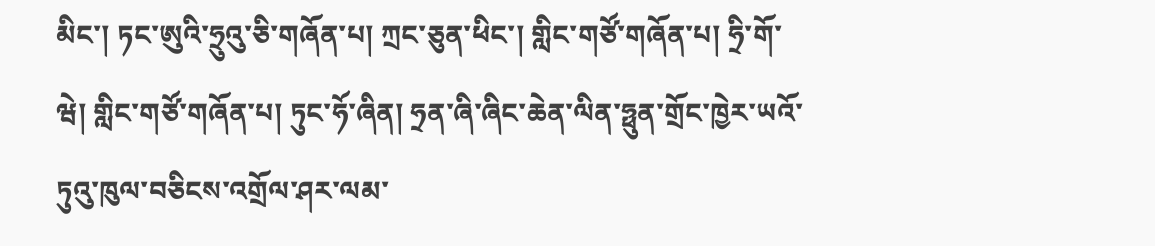མིང་། ཏང་ཨུའི་ཧྲུའུ་ཅི་གཞོན་པ། ཀྲང་ཅུན་ཕིང་། གླིང་གཙོ་གཞོན་པ། ཧྲི་གོ་ཝེ། གླིང་གཙོ་གཞོན་པ། ཏུང་ཧོ་ཞིན། ཧྲན་ཞི་ཞིང་ཆེན་ལིན་ཧྥུན་གྲོང་ཁྱེར་ཡའོ་ཏུའུ་ཁུལ་བཅིངས་འགྲོལ་ཤར་ལམ་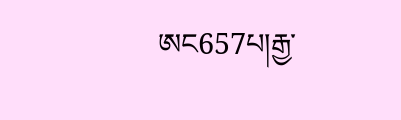ཨང657པ།རྒྱ་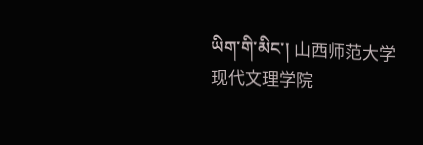ཡིག་གི་མིང་། 山西师范大学现代文理学院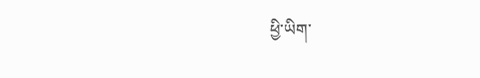ཕྱི་ཡིག་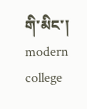གི་མིང་། modern college